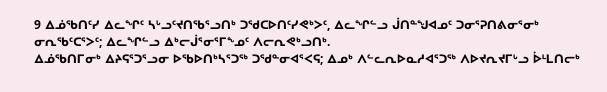9 ᐃᓅᖃᑎᑦᓯ ᐃᓚᖏᑦ ᓴᒡᓗᑦᔪᑎᖃᕐᓗᑎᒃ ᑐᖁᑕᐅᑎᑦᓯᕙᒃᐳᑦ, ᐃᓚᖏᓪᓗ ᒎᑎᓐᖑᐊᓄᑦ ᑐᓂᕐᕈᑎᕕᓂᕐᓂᒃ ᓂᕆᖃᑦᑕᕐᐳᑦ; ᐃᓚᖏᓪᓗ ᐃᒃᓕᒎᕐᓂᕐᒥᖕᓄᑦ ᐱᓕᕆᕙᒃᓗᑎᒃ.
ᐃᓅᖃᑎᒥᓂᒃ ᐃᔨᕋᕐᑐᕐᓗᓂ ᐅᖃᐅᑎᒃᓴᕐᑐᖅ ᑐᖁᓐᓂᐊᕐᐸᕋ; ᐃᓄᒃ ᐱᓪᓚᕆᐅᓇᓱᐊᕐᑐᖅ ᐱᐅᔪᕆᔪᒥᒡᓗ ᐆᒻᒪᑎᓕᒃ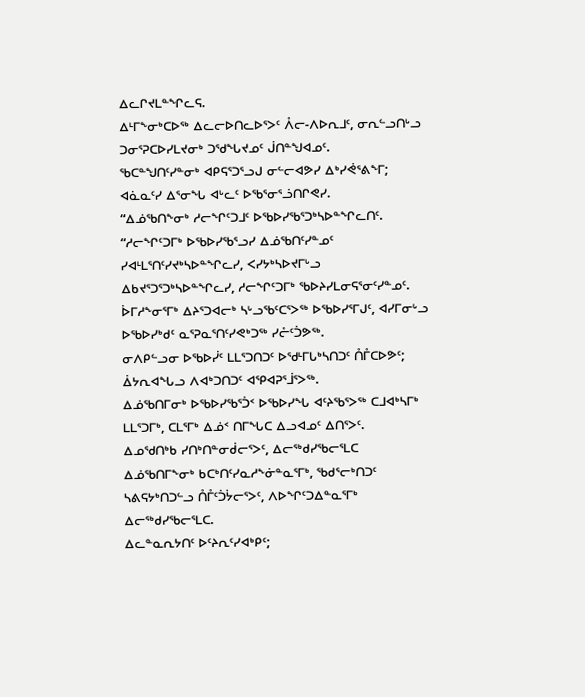ᐃᓚᒋᔪᒪᓐᖏᓚᕋ.
ᐃᒻᒥᖕᓂᒃᑕᐅᖅ ᐃᓚᓕᐅᑎᓚᐅᕐᐳᑦ ᐰᓕ-ᐱᐅᕆᒧᑦ, ᓂᕆᓪᓗᑎᒡᓗ ᑐᓂᕐᕈᑕᐅᓯᒪᔪᓂᒃ ᑐᖁᖓᔪᓄᑦ ᒎᑎᓐᖑᐊᓄᑦ.
ᖃᑕᓐᖑᑎᑦᓯᓐᓂᒃ ᐊᑭᕋᕐᑐᕐᓗᒍ ᓂᓪᓕᐊᕗᓯ ᐃᒃᓯᕚᕐᕕᖕᒥ; ᐊᓈᓇᑦᓯ ᐃᕐᓂᖓ ᐊᒡᓚᑦ ᐅᖃᕐᓂᕐᓘᑎᒋᕙᓯ.
“ᐃᓅᖃᑎᖕᓂᒃ ᓱᓕᖏᑦᑐᒧᑦ ᐅᖃᐅᓯᖃᕐᑐᒃᓴᐅᓐᖏᓚᑎᑦ.
“ᓱᓕᖏᑦᑐᒥᒃ ᐅᖃᐅᓯᖃᕐᓗᓯ ᐃᓅᖃᑎᑦᓯᓐᓄᑦ ᓯᐊᒻᒪᕐᑎᑦᓯᔪᒃᓴᐅᓐᖏᓚᓯ, ᐸᓯᔭᒃᓴᐅᔪᒥᒡᓗ ᐃᑲᔪᕐᑐᕐᑐᒃᓴᐅᓐᖏᓚᓯ, ᓱᓕᖏᑦᑐᒥᒃ ᖃᐅᔨᓯᒪᓂᕋᕐᓂᑦᓯᓐᓄᑦ.
ᐆᒥᓱᖕᓂᕐᒥᒃ ᐃᔨᕐᑐᐊᓕᒃ ᓴᒡᓗᖃᑦᑕᕐᐳᖅ ᐅᖃᐅᓯᕐᒥᒍᑦ, ᐊᓯᒥᓂᒡᓗ ᐅᖃᐅᓯᒃᑯᑦ ᓇᕐᕈᓇᕐᑎᑦᓯᕙᒃᑐᖅ ᓯᓔᑦᑑᕗᖅ.
ᓂᐱᑭᓪᓗᓂ ᐅᖃᐅᓰᑦ ᒪᒪᕐᑐᑎᑐᑦ ᐅᖁᒻᒥᒐᒃᓴᑎᑐᑦ ᑍᒤᑕᐅᕗᑦ; ᐄᔭᕆᐊᖓᓗ ᐱᐊᒃᑐᑎᑐᑦ ᐊᕿᐊᕈᕐᒨᕐᐳᖅ.
ᐃᓅᖃᑎᒥᓂᒃ ᐅᖃᐅᓯᖃᕐᑑᑉ ᐅᖃᐅᓯᖓ ᐊᑦᔨᖃᕐᐳᖅ ᑕᒧᐊᒃᓴᒥᒃ ᒪᒪᕐᑐᒥᒃ, ᑕᒪᕐᒥᒃ ᐃᓅᑉ ᑎᒥᖓᑕ ᐃᓗᐊᓄᑦ ᐃᑎᕐᐳᑦ.
ᐃᓄᖁᑎᒃᑲ ᓯᑎᒃᑎᓐᓂᑰᓕᕐᐳᑦ, ᐃᓕᖅᑯᓯᖃᓕᕐᒪᑕ ᐃᓅᖃᑎᒥᖕᓂᒃ ᑲᑕᒃᑎᑦᓯᓇᓱᖕᓃᓐᓇᕐᒥᒃ, ᖃᑯᕐᓕᒃᑎᑐᑦ ᓴᕕᕋᔭᒃᑎᑐᓪᓗ ᑍᒤᑦᑑᔮᓕᕐᐳᑦ, ᐱᐅᖏᑦᑐᐃᓐᓇᕐᒥᒃ ᐃᓕᖅᑯᓯᖃᓕᕐᒪᑕ.
ᐃᓚᓐᓇᕆᔭᑎᑦ ᐅᑦᔨᕆᑦᓯᐊᒃᑭᑦ;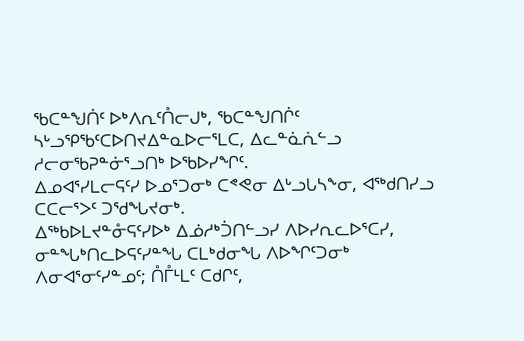ᖃᑕᓐᖑᑏᑦ ᐅᒃᐱᕆᑦᑍᓕᒍᒃ, ᖃᑕᓐᖑᑎᒌᑦ ᓴᒡᓗᕿᖃᑦᑕᐅᑎᔪᐃᓐᓇᐅᓕᕐᒪᑕ, ᐃᓚᓐᓈᕇᓪᓗ ᓱᓕᓂᖃᕈᓐᓃᕐᓗᑎᒃ ᐅᖃᐅᓯᖏᑦ.
ᐃᓄᐊᕐᓯᒪᓕᕋᑦᓯ ᐅᓄᕐᑐᓂᒃ ᑕᕝᕙᓂ ᐃᒡᓗᒐᓴᖕᓂ, ᐊᖅᑯᑎᓯᓗ ᑕᑕᓕᕐᐳᑦ ᑐᖁᖓᔪᓂᒃ.
ᐃᖅᑲᐅᒪᔪᓐᓁᕋᑦᓯᐅᒃ ᐃᓅᓱᒃᑑᑎᓪᓗᓯ ᐱᐅᓯᕆᓚᐅᕐᑕᓯ, ᓂᓐᖓᒃᑎᓚᐅᕋᑦᓯᓐᖓ ᑕᒪᒃᑯᓂᖓ ᐱᐅᖏᑦᑐᓂᒃ ᐱᓂᐊᕐᓂᑦᓯᓐᓄᑦ; ᑍᒤᒻᒪᑦ ᑕᑯᒋᑦ,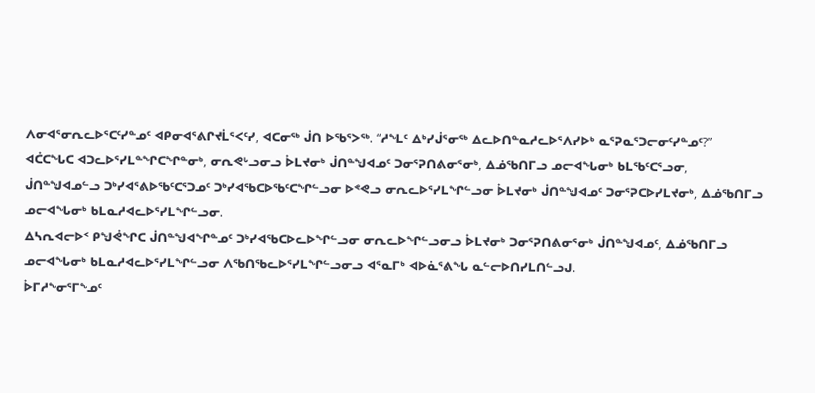ᐱᓂᐊᕐᓂᕆᓚᐅᕐᑕᑦᓯᓐᓄᑦ ᐊᑭᓂᐊᕐᕕᒋᔪᒫᕐᐸᑦᓯ, ᐊᑕᓂᖅ ᒎᑎ ᐅᖃᕐᐳᖅ. “ᓱᖕᒪᑦ ᐃᒃᓯᒎᕐᓂᖅ ᐃᓚᐅᑎᓐᓇᓱᓚᐅᕐᐱᓯᐅᒃ ᓇᕐᕈᓇᕐᑐᓕᓂᑦᓯᓐᓄᑦ?”
ᐊᑖᑕᖓᑕ ᐊᑐᓚᐅᕐᓯᒪᓐᖏᑕᖏᓐᓂᒃ, ᓂᕆᕙᒡᓗᓂᓗ ᐆᒪᔪᓂᒃ ᒎᑎᓐᖑᐊᓄᑦ ᑐᓂᕐᕈᑎᕕᓂᕐᓂᒃ, ᐃᓅᖃᑎᒥᓗ ᓄᓕᐊᖓᓂᒃ ᑲᒪᖃᑦᑕᕐᓗᓂ,
ᒎᑎᓐᖑᐊᓄᓪᓗ ᑐᒃᓯᐊᕐᕕᐅᖃᑦᑕᕐᑐᓄᑦ ᑐᒃᓯᐊᖃᑕᐅᖃᑦᑕᖏᓪᓗᓂ ᐅᕝᕙᓗ ᓂᕆᓚᐅᕐᓯᒪᖏᓪᓗᓂ ᐆᒪᔪᓂᒃ ᒎᑎᓐᖑᐊᓄᑦ ᑐᓂᕐᕈᑕᐅᓯᒪᔪᓂᒃ, ᐃᓅᖃᑎᒥᓗ ᓄᓕᐊᖓᓂᒃ ᑲᒪᓇᓱᐊᓚᐅᕐᓯᒪᖏᓪᓗᓂ.
ᐃᓴᕆᐊᓕᐅᑉ ᑭᖑᕚᖏᑕ ᒎᑎᓐᖑᐊᖏᓐᓄᑦ ᑐᒃᓯᐊᖃᑕᐅᓚᐅᖏᓪᓗᓂ ᓂᕆᓚᐅᖏᓪᓗᓂᓗ ᐆᒪᔪᓂᒃ ᑐᓂᕐᕈᑎᕕᓂᕐᓂᒃ ᒎᑎᓐᖑᐊᓄᑦ, ᐃᓅᖃᑎᒥᓗ ᓄᓕᐊᖓᓂᒃ ᑲᒪᓇᓱᐊᓚᐅᕐᓯᒪᖏᓪᓗᓂ ᐱᖃᑎᖃᓚᐅᕐᓯᒪᖏᓪᓗᓂᓗ ᐊᕐᓇᒥᒃ ᐊᐅᓈᕐᕕᖓ ᓇᓪᓕᐅᑎᓯᒪᑎᓪᓗᒍ.
ᐆᒥᓱᖕᓂᕐᒥᖕᓄᑦ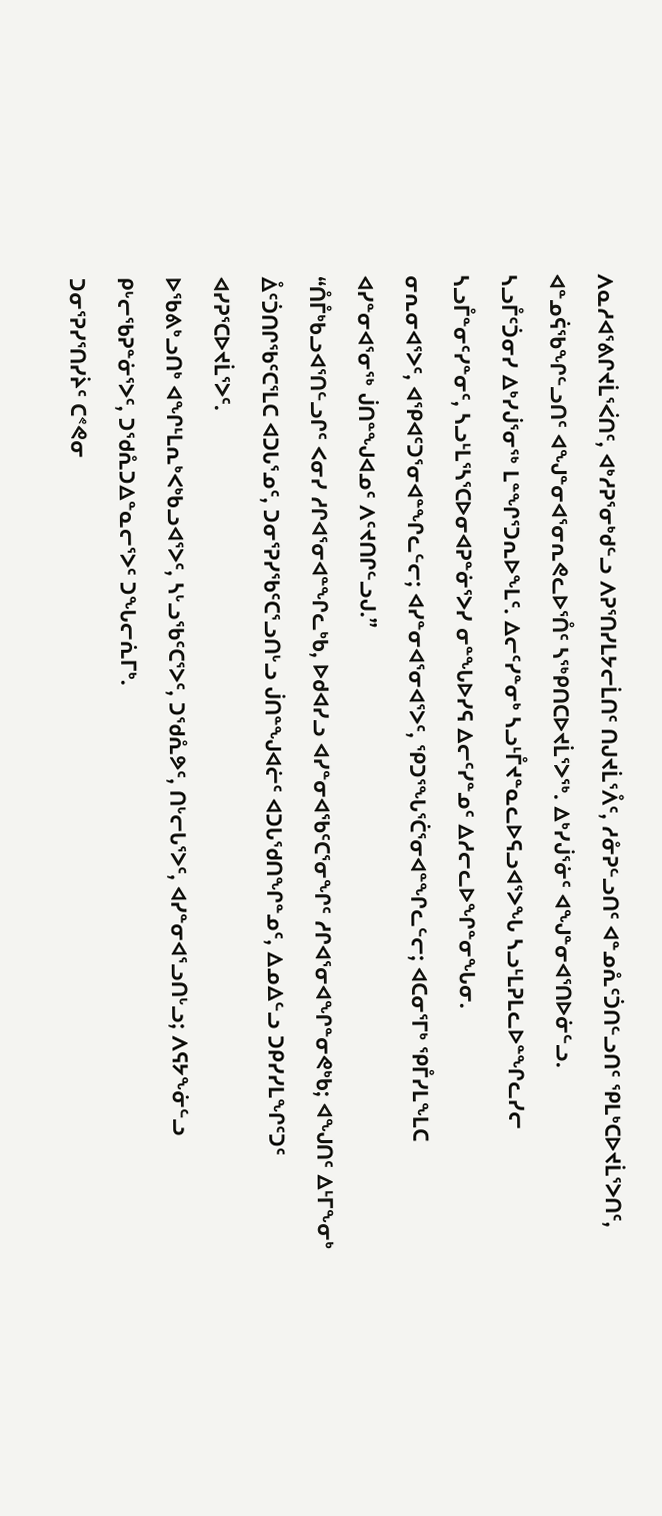ᐱᓇᓱᐊᕐᕕᒋᔪᒫᕐᐹᑎᑦ, ᐊᒃᓱᕈᕐᓂᒃᑯᓪᓗ ᐱᕈᕐᑎᓯᒪᔭᓕᒫᑎᑦ ᑎᒍᔪᒫᕐᐰᑦ, ᓱᓁᕈᓪᓗᑎᑦ ᐊᓐᓄᕅᑦᑑᑎᓪᓗᑎᑦ ᕿᒪᒃᑕᐅᔪᒫᕐᐳᑎᑦ, ᐊᓐᓄᕌᖃᖏᓪᓗᑎᑦ ᐊᖑᓐᓂᐊᕐᓂᕆᕙᓚᐅᕐᑍᑦ ᓴᖅᑭᑎᑕᐅᔪᒫᕐᐳᖅ. ᐃᒃᓯᒎᕐᓃᑦ ᐊᖑᓐᓂᐊᕐᑎᐅᓃᓪᓗ.
ᓴᓗᒤᑦᑑᓂᓯ ᐃᒃᓯᒎᕐᓂᖅ ᒪᓐᖏᕐᑐᕆᐅᖕᒪᑦ. ᐃᓕᑦᓯᓐᓂᒃ ᓴᓗᒻᒤᔪᓐᓇᓚᐅᕋᓗᐊᕐᐳᖓ ᓴᓗᒻᒪᕈᒪᓚᐅᓐᖏᓚᓯᓕ ᓴᓗᒤᓐᓂᑦᓯᓐᓂᑦ, ᓴᓗᒻᒪᕐᓴᕐᑕᐅᓂᐊᕈᓐᓃᕐᐳᓯ ᓂᓐᖓᐅᓯᕋ ᐃᓕᑦᓯᓐᓄᑦ ᐃᓱᓕᓚᐅᖏᓐᓂᖓᓂ.
ᓂᕆᓂᐊᕐᐳᑦ, ᐊᕿᐊᑦᑐᕐᓂᐊᓐᖏᓚᓪᓕ; ᐊᓯᓐᓂᐊᕐᓂᐊᕐᐳᑦ, ᕿᑐᕐᖓᕐᑖᕐᓂᐊᓐᖏᓚᓪᓕ; ᐊᑕᓂᕐᒥᒃ ᕿᒤᓯᒪᖕᒪᑕ ᐊᓯᓐᓂᐊᕐᓂᖅ ᒎᑎᓐᖑᐊᓄᑦ ᐱᑦᔪᑎᒋᓪᓗᒍ.”
“ᑍᒤᒃᑲᓗᐊᕐᑎᓪᓗᒋᑦ ᐸᓂᓯ ᓱᒋᐊᕐᓂᐊᓐᖏᓚᒃᑲ, ᐅᑯᐊᓯᓗ ᐊᓯᓐᓂᐊᖃᑦᑕᕐᓂᖏᑦ ᓱᒋᐊᕐᓂᐊᖏᓐᓂᕙᒃᑲ; ᐊᖑᑎᑦ ᐃᒻᒥᖕᓂᒃ ᐂᑦᑑᑎᒋᖃᑦᑕᕐᒪᑕ ᐊᑐᒐᕐᓄᑦ, ᑐᓂᕐᕈᓯᖃᑦᑕᕐᓗᑎᒡᓗ ᒎᑎᓐᖑᐊᓖᑦ ᐊᑐᒐᖁᑎᖏᓐᓄᑦ, ᐃᓄᐃᓪᓗ ᑐᑭᓯᓯᒪᖏᑦᑐᑦ ᐊᓯᕈᕐᑕᐅᔪᒫᕐᐳᑦ.
ᐅᖃᕕᒃᓗᑎᒃ ᐊᖏᒻᒪᕆᒃᐸᒃᑲᓗᐊᕐᐳᑦ, ᓴᒡᓗᖃᑦᑕᕐᐳᑦ, ᑐᖁᕅᕗᑦ, ᑎᒡᓕᒐᕐᐳᑦ, ᐊᓯᓐᓂᐊᕐᓗᑎᒡᓗ; ᐱᕋᔭᖕᓃᓪᓗ ᑭᒡᓕᖃᕈᓐᓃᕐᐳᑦ, ᑐᖁᕅᑐᐃᓐᓇᓕᕐᐳᑦ ᑐᖓᓕᕇᒥᒃ.
ᑐᓂᕐᕈᓯᕐᑎᓯᔩᑦ ᑕᕝᕙᓂ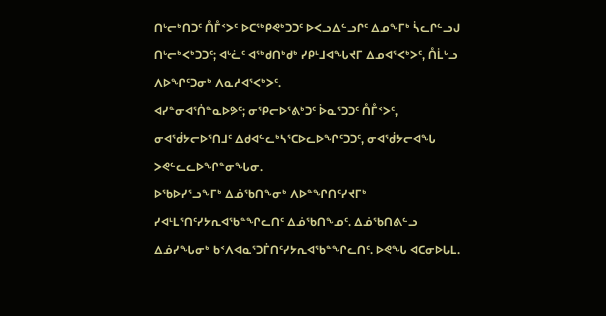ᑎᒡᓕᒃᑎᑐᑦ ᑍᒤᑉᐳᑦ ᐅᑕᖅᑭᕙᒃᑐᑐᑦ ᐅᐸᓗᐃᓪᓗᒋᑦ ᐃᓄᖕᒥᒃ ᓵᓚᒋᓪᓗᒍ ᑎᒡᓕᒃᐸᒃᑐᑐᑦ; ᐊᒡᓛᑦ ᐊᖅᑯᑎᒃᑯᒃ ᓯᑭᒻᒧᐊᖓᔪᒥ ᐃᓄᐊᕐᐸᒃᐳᑦ, ᑍᒫᒡᓗ ᐱᐅᖏᑦᑐᓂᒃ ᐱᓇᓱᐊᕐᐸᒃᐳᑦ.
ᐊᓯᓐᓂᐊᕐᑏᓐᓇᐅᕗᑦ; ᓂᕿᓕᐅᕐᕕᒃᑐᑦ ᐆᓇᕐᑐᑐᑦ ᑍᒤᑉᐳᑦ, ᓂᐊᖂᔭᓕᐅᕐᑎᒧᑦ ᐃᑯᐊᓪᓚᒃᓴᕐᑕᐅᓚᐅᖏᑦᑐᑐᑦ, ᓂᐊᖂᔭᓕᐊᖓ ᐳᕙᓪᓚᓚᐅᖏᓐᓂᖓᓂ.
ᐅᖃᐅᓯᕐᓗᖕᒥᒃ ᐃᓅᖃᑎᖕᓂᒃ ᐱᐅᓐᖏᑎᑦᓯᔪᒥᒃ ᓯᐊᒻᒪᕐᑎᑦᓯᔭᕆᐊᖃᓐᖏᓚᑎᑦ ᐃᓅᖃᑎᖕᓄᑦ. ᐃᓅᖃᑎᕕᓪᓗ ᐃᓅᓯᖓᓂᒃ ᑲᑉᐱᐊᓇᕐᑐᒦᑎᑦᓯᔭᕆᐊᖃᓐᖏᓚᑎᑦ. ᐅᕙᖓ ᐊᑕᓂᐅᒐᒪ.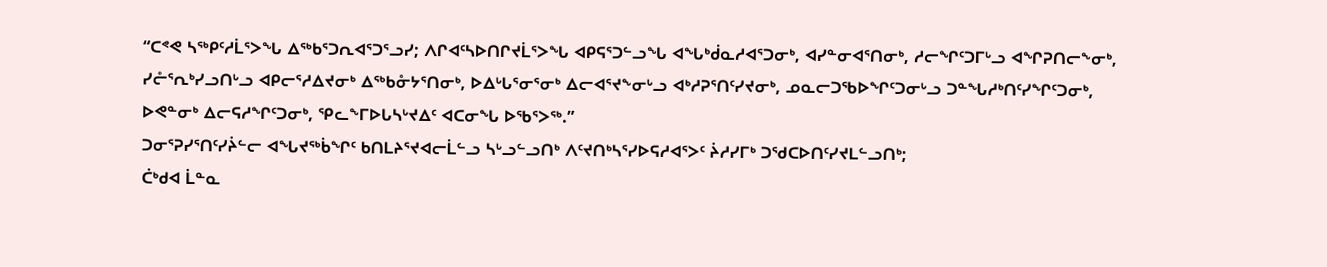“ᑕᕝᕙ ᓴᖅᑭᑦᓱᒫᕐᐳᖓ ᐃᖅᑲᕐᑐᕆᐊᕐᑐᕐᓗᓯ; ᐱᒋᐊᑦᓴᐅᑎᒋᔪᒫᕐᐳᖓ ᐊᑭᕋᕐᑐᓪᓗᖓ ᐊᖓᒃᑰᓇᓱᐊᕐᑐᓂᒃ, ᐊᓯᓐᓂᐊᕐᑎᓂᒃ, ᓱᓕᖏᑦᑐᒥᒡᓗ ᐊᖏᕈᑎᓕᖕᓂᒃ, ᓯᓔᕐᕆᒃᓯᓗᑎᒡᓗ ᐊᑭᓕᕐᓱᐃᔪᓂᒃ ᐃᖅᑲᓁᔭᕐᑎᓂᒃ, ᐅᐃᒡᒐᕐᓂᕐᓂᒃ ᐃᓕᐊᕐᔪᖕᓂᒡᓗ ᐊᒃᓱᕈᕐᑎᑦᓯᔪᓂᒃ, ᓄᓇᓕᑐᖃᐅᖏᑦᑐᓂᒡᓗ ᑐᓐᖓᓱᒃᑎᑦᓯᖏᑦᑐᓂᒃ, ᐅᕙᓐᓂᒃ ᐃᓕᕋᓱᖏᑦᑐᓂᒃ, ᕿᓚᖕᒥᐅᒐᓴᒡᔪᐃᑦ ᐊᑕᓂᖓ ᐅᖃᕐᐳᖅ.”
ᑐᓂᕐᕈᓯᕐᑎᑦᓯᔩᓪᓕ ᐊᖓᔪᖅᑳᖏᑦ ᑲᑎᒪᔨᕐᔪᐊᓕᒫᓪᓗ ᓴᒡᓗᓪᓗᑎᒃ ᐱᑦᔪᑎᒃᓴᕐᓯᐅᕋᓱᐊᕐᐳᑦ ᔩᓱᓯᒥᒃ ᑐᖁᑕᐅᑎᑦᓯᔪᒪᓪᓗᑎᒃ;
ᑖᒃᑯᐊ ᒫᓐᓇ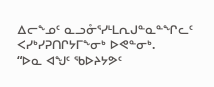ᐃᓕᖕᓄᑦ ᓇᓗᓁᕐᓯᒻᒪᕆᒍᓐᓇᓐᖏᓚᑦ ᐸᓯᒃᓯᕈᑎᒋᔭᒥᖕᓂᒃ ᐅᕙᓐᓂᒃ.
“ᐅᓇ ᐊᖑᑦ ᖃᐅᔨᔭᕗᑦ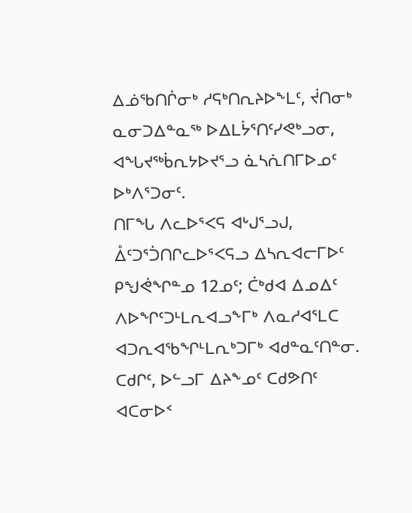ᐃᓅᖃᑎᒌᓂᒃ ᓱᕋᒃᑎᕆᔨᐅᖕᒪᑦ, ᔫᑎᓂᒃ ᓇᓂᑐᐃᓐᓇᖅ ᐅᐃᒪᔮᕐᑎᑦᓯᕙᒃᓗᓂ, ᐊᖓᔪᖅᑳᕆᔭᐅᔪᕐᓗ ᓈᓴᕇᑎᒥᐅᓄᑦ ᐅᒃᐱᕐᑐᓂᑦ.
ᑎᒥᖓ ᐱᓚᐅᕐᐸᕋ ᐊᒡᒍᕐᓗᒍ, ᐂᑦᑐᕐᑑᑎᒋᓚᐅᕐᐸᕋᓗ ᐃᓴᕆᐊᓕᒥᐅᑦ ᑭᖑᕚᖏᓐᓄ 12ᓄᑦ; ᑖᒃᑯᐊ ᐃᓄᐃᑦ ᐱᐅᖏᑦᑐᒻᒪᕆᐊᓗᖕᒥᒃ ᐱᓇᓱᐊᕐᒪᑕ ᐊᑐᕆᐊᖃᖏᒻᒪᕆᒃᑐᒥᒃ ᐊᑯᓐᓇᑦᑎᓐᓂ.
ᑕᑯᒋᑦ, ᐅᓪᓗᒥ ᐃᔨᖕᓄᑦ ᑕᑯᕗᑎᑦ ᐊᑕᓂᐅᑉ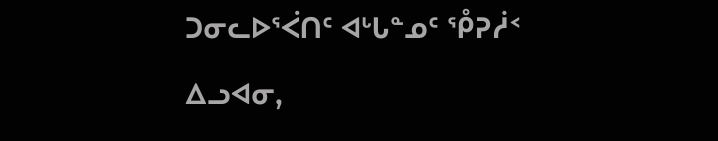ᑐᓂᓚᐅᕐᐹᑎᑦ ᐊᒡᒐᓐᓄᑦ ᕾᕈᓲᑉ ᐃᓗᐊᓂ,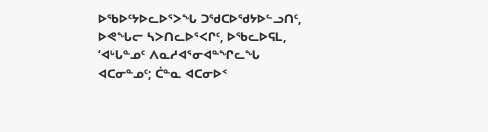ᐅᖃᐅᑦᔭᐅᓚᐅᕐᐳᖓ ᑐᖁᑕᐅᖁᔭᐅᓪᓗᑎᑦ, ᐅᕙᖓᓕ ᓴᐳᑎᓚᐅᕐᐸᒋᑦ, ᐅᖃᓚᐅᕋᒪ, ‘ᐊᒡᒐᓐᓄᑦ ᐱᓇᓱᐊᕐᓂᐊᓐᖏᓚᖓ ᐊᑕᓂᓐᓄᑦ; ᑖᓐᓇ ᐊᑕᓂᐅᑉ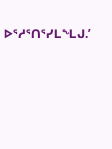ᐅᕐᓱᕐᑎᕐᓯᒪᖕᒪᒍ.’